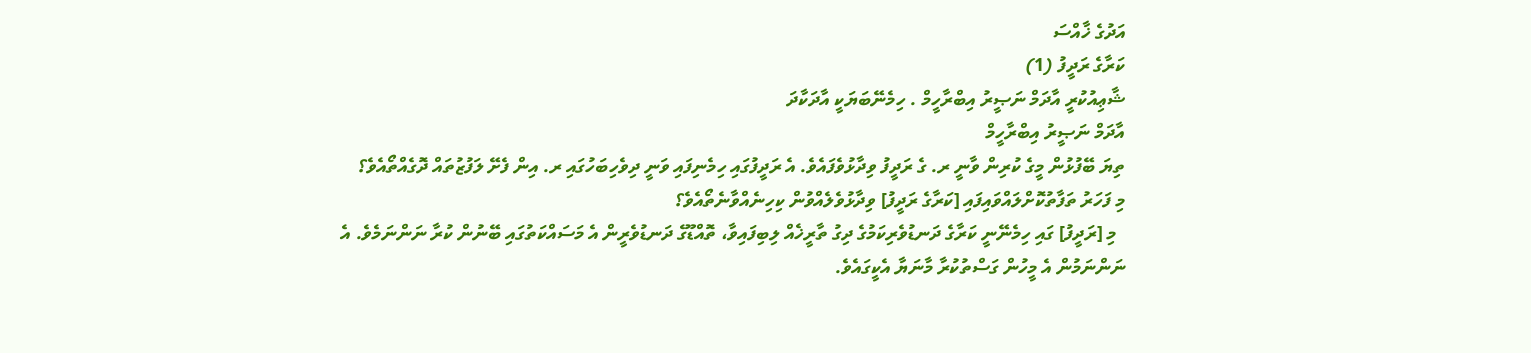އަދުގެ ޚާއްސަ
ކަރާގެ ރަދީފު (1)
ޝާޢިއުކުރީ އާދަމް ނަޞީރު އިބްރާހީމް . ހިމެނޭބަޔަކީ އާދަކާދަ
އާދަމް ނަޞީރު އިބްރާހީމް
ތިޔަ ބޭފުޅުން މީގެ ކުރިން ވާނީ ރ. ގެ ރަދީފު ވިދާޅުވެފައެވެ. އެ ރަދީފުގައި ހިމެނިފައި ވަނީ ދިވެހިބަހުގައި ރ. އިން ފެށޭ ލަފުޒުތައް ދޮގެއްތޯއެވެ؟
މި ފަހަރު ތަފާތުކޮށްލައްވައިފައި [ކަރާގެ ރަދީފު] ވިދާޅުވެލެއްވުން ކިހިނެއްވާނެތޯއެވެ؟
  މި [ރަދީފު] ގައި ހިމެނޭނީ ކަރާގެ ދަނޑުވެރިކަމުގެ ދިގު ތާރީޚެއް ލިބިފައިވާ، ތޮއްޑޫގެ ދަނޑުވެރީން އެ މަސައްކަތުގައި ބޭނުން ކުރާ ނަންނަމެވެ. އެ ނަންނަމުން އެ މީހުން ގަސްތުކުރާ މާނަޔާ އެކީގައެވެ.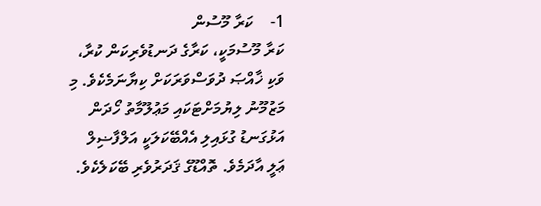1-    ކަރާ މޫސުން
ކަރާ މޫސުމަކީ، ކަރާގެ ދަނޑުވެރިކަން ކުރާ، ވަކި ޚާއްޞަ ދުވަސްވަރަކަށް ކިޔާނަމެކެވެ. މި މަޒުމޫނު ލިޔުމަށްޓަކައި މަޢުލޫމާތު ހޯދަން އަޅުގަނޑު ގުޅައިލި އެއްބޭކަލަކީ އަލްފާޟިލް ޢަލީ އާދަމެވެ. ތޮއްޑޫގެ ޤަދަރުވެރި ބޭކަލެކެވެ.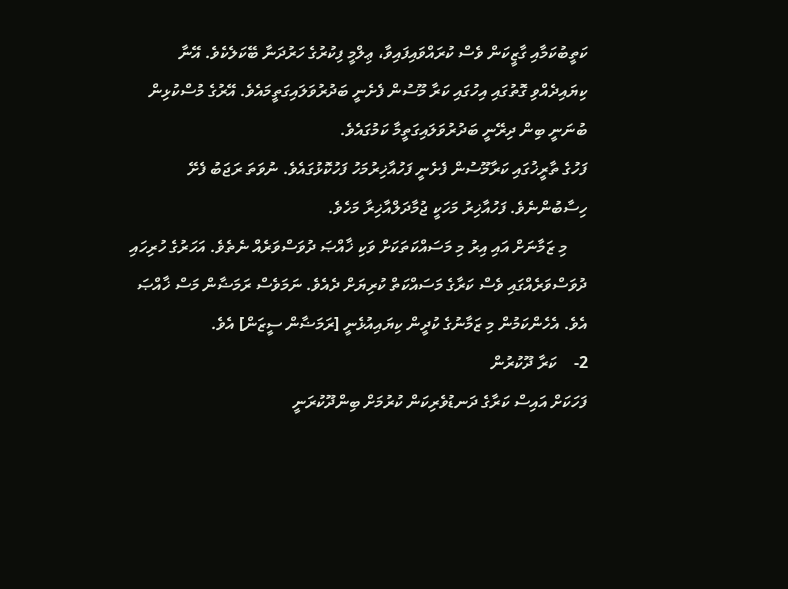ކަތީބުކަމާއި ގާޒީކަން ވެސް ކުރައްވައިފައިވާ، ޢިލްމީ ފިކުރުގެ ހަރުދަނާ ބޭކަލެކެވެ. އޭނާ ކިޔައިދެއްވި ގޮތުގައި އިހުގައި ކަރާ މޫސުން ފެށެނީ ބަދުރުވަލައިގަތީމައެވެ. އޭރުގެ މުސްކުޅިން ބުނަނީ ބިން ދިރޭނީ ބަދުރުވަލައިގަތީމާ ކަމުގައެވެ.
ފަހުގެ ތާރީޚުގައި ކަރާމޫސުން ފެށެނީ ފަހުއާޚިރުމަހު ފަހުކޮޅުގައެވެ. ނުވަތަ ރަޖަބު ފެށޭ ހިސާބުންނެވެ. ފަހުއާޚިރު މަހަކީ ޖުމާދަލްއާޚިރާ މަހެވެ.
     މި ޒަމާނަށް އައި އިރު މި މަސައްކަތަކަށް ވަކި ޚާއްޞަ ދުވަސްވަރެއް ނެތެވެ. އަހަރުގެ ހުރިހައި ދުވަސްވަރެއްގައި ވެސް ކަރާގެ މަސައްކަތް ކުރިޔަށް ދެއެވެ. ނަމަވެސް ރަމަޟާން މަސް ޚާއްޞަ އެވެ. އެހެންކަމުން މި ޒަމާނުގެ ކުދީން ކިޔައިއުޅެނީ [ރަމަޟާން ސީޒަން] އެވެ.
2-    ކަރާ ދޫކުރުން
ފަހަކަށް އައިސް ކަރާގެ ދަނޑުވެރިކަން ކުރުމަށް ބިންދޫކުރަނީ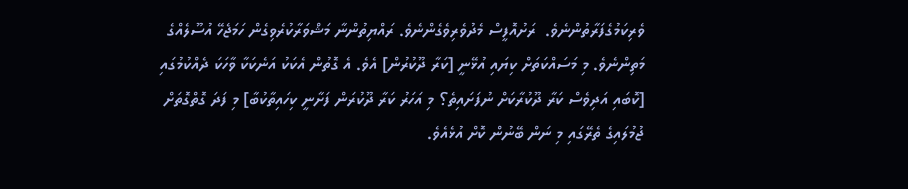ވެރިކަމުގެފަރާތުންނެވެ.  ރަށުއޮފީސް މެދުވެރިވެގެންނެވެ. ރައްޔިތުންނާ މަޝްވަރާކުރެވިގެން ހަމަޖެހޭ އުސޫލެއްގެ މަތިންނެވެ. މި މަސައްކަތަށް ކިޔައި އުޅޭނީ [ކަރާ ދޫކުރުން] އެވެ. އެ ގޮތުން އެކަކު އަނެކަކާ ވާހަކަ ދެއްކުމުގައި [ކޮބައި އަދިވެސް ކަރާ ދޫކުރާކަށް ނުފަށައިތެ؟ މި އަހަރު ކަރާ ދޫކުރަން ފަށާނީ ކިހައިތާކުބާ] މި ފަދަ ގޮތްގޮތަށް ޖުމުލައިގެ ތެރޭގައި މި ނަން ބޭނުން ކޮށް އުޅެއެވެ.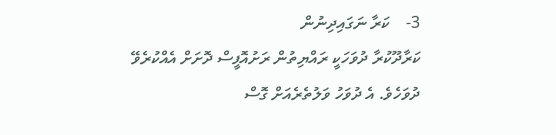3-    ކަރާ ނަގައިދިނުން
ކަރާދޫކުރާ ދުވަހަކީ ރައްޔިތުން ރަށުއޮފީސް ދޮށަށް އެއްކުރެވޭ ދުވަހެވެ. އެ ދުވަހު ވަލުތެރެއަށް ގޮސް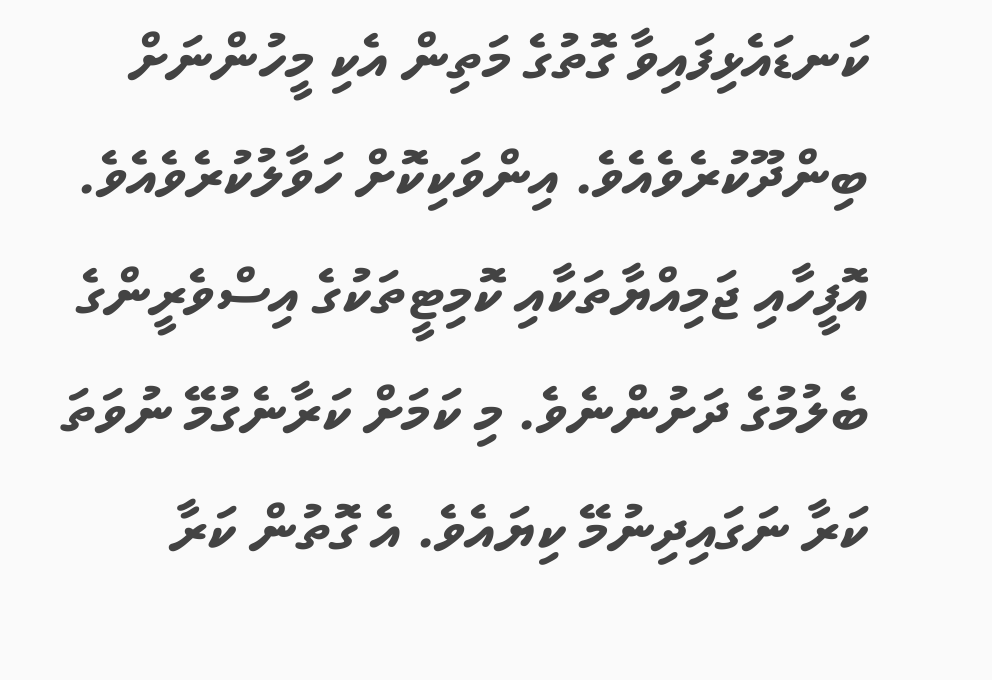ކަނޑައެޅިފައިވާ ގޮތުގެ މަތިން އެކި މީހުންނަށް ބިންދޫކުރެވެއެވެ. އިންވަކިކޮށް ހަވާލުކުރެވެއެވެ. އޮފީހާއި ޖަމިއްޔާތަކާއި ކޮމިޓީތަކުގެ އިސްވެރީންގެ ބެލުމުގެ ދަށުންނެވެ. މި ކަމަށް ކަރާނެގުމޭ ނުވަތަ ކަރާ ނަގައިދިނުމޭ ކިޔައެވެ. އެ ގޮތުން ކަރާ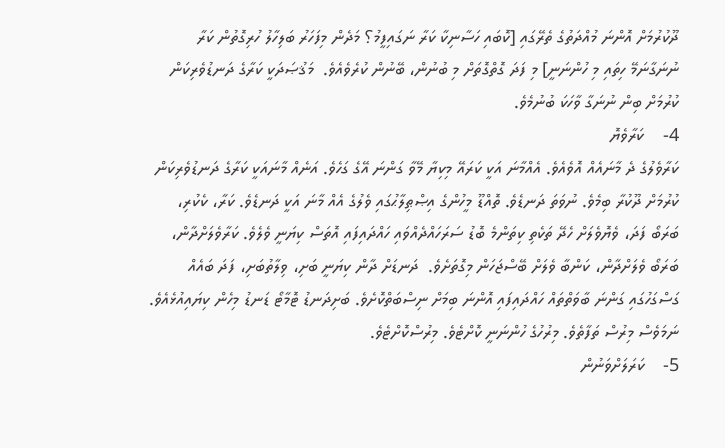ދޫކުރުމަށް އޮންނަ މުއްދަތުގެ ތެރޭގައި [ކޮބައި ހަސާނިކާ ކަރާ ނަގައިފީމު؟ މަދެން މިފަހަރު ބަލިހާލު ހުރިގޮތުން ކަރާ ނުނަގާނަމޭ ހިތައި މި ހުންނަނީ] މި ފަދަ ގޮތްގޮތަށް މި ބުނުން، ބޭނުން ކުރެވެއެވެ.  މަޤުޞަދަކީ ކަރާގެ ދަނޑުވެރިކަން ކުރުމަށް ބިން ނުނަގާ ވާހަކަ ބުނުމެވެ.
4-    ކަރާވެޔޮ
ކަރާވެލުގެ ދެ މާނައެއް އޮވެއެވެ. އެއްމާނަ އަކީ ކަރައޭ މިކިޔާ މޭވާ ގަންނަ އޭގެ ގަހެވެ. އަނެއް މާނައަކީ ކަރާގެ ދަނޑުވެރިކަން ކުރުމަށް ދޫކުރާ ބިމެވެ. ނުވަތަ ދަނޑެވެ. ތޮއްޑޫ މީހުންގެ އިޞްޠިލާޙުގައި ވެލުގެ އެއް މާނަ އަކީ ދަނޑެވެ. ކަރާ، ކެކުރި، ބަރަބޯ ފަދަ، ވެޔޮވެލަށް ހެދޭ ތަކެތި ކިތަންމެ ބޮޑު ސަރަހައްދެއްވައި ހައްދައިފައި އޮތަސް ކިޔަނީ ވެލެވެ. ކަރާވެލަށްދާން، ބަރަބޯ ވެލަށްދާން، ކަންބާ ވެލަށް ބޭސްޖަހަން މިގޮތަށެވެ.  ދަނޑަށް ދާން ކިޔަނީ ބަށި، ވިލާތުބަށި، ފަދަ ބައެއް ގަސްގަހުގައި ގަންނަ ބާވަތްތައް ހައްދައިފައި އޮންނަ ބިމަށް ނިސްބަތްކޮށެވެ. ބަށިދަނޑު ޓޮމާޓޯ ޑަނޑު މިހެން ކިޔައިއުޅެއެވެ. ނަމަވެސް މިރުސް ތަފާތެވެ. މިރުހުގެ ހުންނަނީ ކޮށްޓެވެ. މިރުސްކޮށްޓެވެ.
5-    ކަރަލަށްވަނުން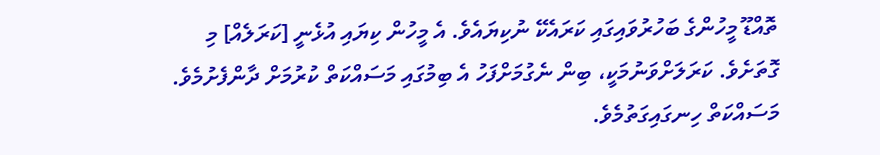ތޮއްޑޫ މީހުންގެ ބަހުރުވައިގައި ކަރައެކޭ ނުކިޔައެވެ. އެ މީހުން ކިޔައި އުޅެނީ [ކަރަލެއް] މި ގޮތަށެވެ. ކަރަލަށްވަނުމަކީ، ބިން ނެގުމަށްފަހު އެ ބިމުގައި މަސައްކަތް ކުރުމަށް ދާންފެށުމެވެ. މަސައްކަތް ހިނގައިގަތުމެވެ.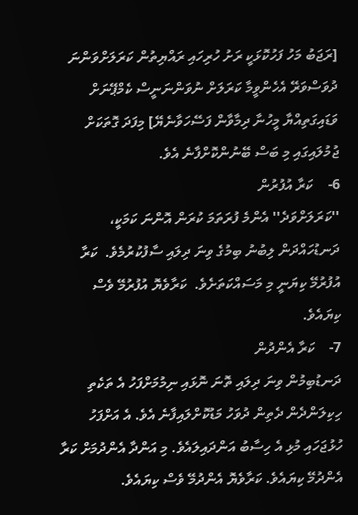[ރަޖަބު މަހު ފަހުކޮޅަކީ ރަށު ހުރިހައި ރައްޔިތުން ކަރަލަށްވަންނަ ދުވަސްވަރޭ އެހެންވީމާ ކަރަލަށް ނުވަންނަނީސް ކެމްޕޭނަށް ވަޑައިގަތިއްޔާ މީހުނާ ދިމާވާން ފަސޭހަވާނެޔޭ] މިފަދަ ގޮތަކަށް ޖުމުލައިގައި މި ބަސް ބޭނުންކޮށްފާނެ އެވެ.
6-    ކަރާ އުފުރުން
''ކަރަލަށްވަދެ'' އެންމެ ފުރަތަމަ ކުރަން އޮންނަ ކަމަކީ، ދަނޑުހައްދަން ލިބުނު ބިމުގެ ވިނަ ދިލައި ސާފުކުރުމެވެ.  ކަރާ އުފުރުމޭ ކިޔަނީ މި މަސައްކަތަށެވެ.  ކަރާވެޔޮ އުފުރުމޭ ވެސް ކިޔައެވެ.
7-    ކަރާ އެންދުން
ދަނޑުބިމުން ވިނަ ދިލައި ތޮނަ ނޮޅައި ނިމުމަށްފަހު އެ ތަކެތި ހިކިލަންދެން ދެތިން ދުވަހު މަޑުކޮށްލައިފާނެ އެވެ. އެ އަށްފަހު ހުޅުޖަހައި މުޅި އެ ހިސާބު އަންދައިލައެވެ. މި އަންދާ އެންދުމަށް ކަރާ އެންދުމޭ ކިޔައެވެ. ކަރާވެޔޮ އެންދުމޭ ވެސް ކިޔައެވެ.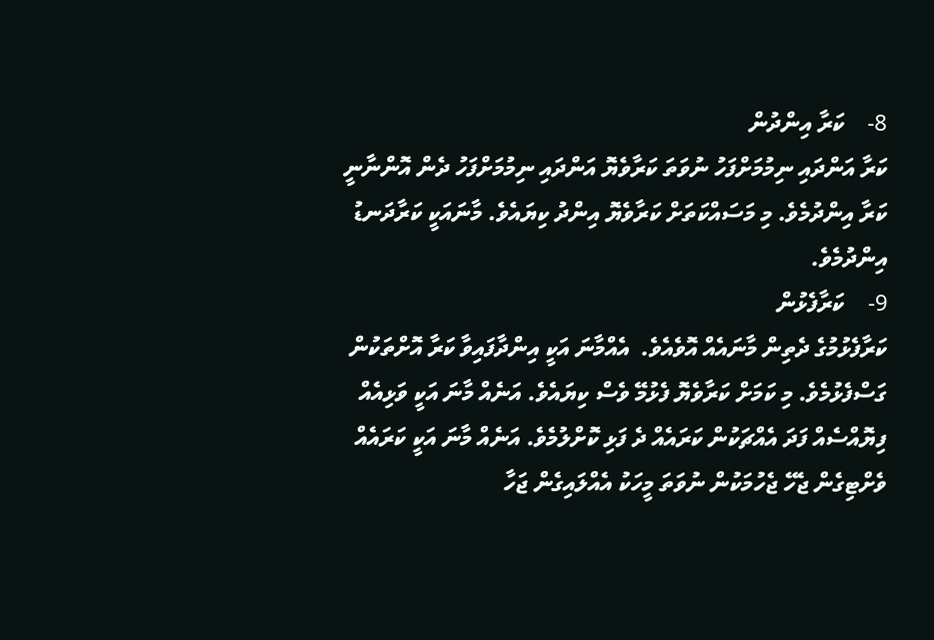8-    ކަރާ އިންދުން
ކަރާ އަންދައި ނިމުމަށްފަހު ނުވަތަ ކަރާވެޔޮ އަންދައި ނިމުމަށްފަހު ދެން އޮންނާނީ ކަރާ އިންދުމެވެ. މި މަސައްކަތަށް ކަރާވެޔޮ އިންދު ކިޔައެވެ. މާނައަކީ ކަރާދަނޑު އިންދުމެވެ.
9-    ކަރާފެޅުން
ކަރާފެޅުމުގެ ދެތިން މާނައެއް އޮވެއެވެ.  އެއްމާނަ އަކީ އިންދާފައިވާ ކަރާ އޮށްތަކުން ގަސްފެޅުމެވެ. މި ކަމަށް ކަރާވެޔޮ ފެޅުމޭ ވެސް ކިޔައެވެ. އަނެއް މާނަ އަކީ ވަޅިއެއް ފިޔޮއްސެއް ފަދަ އެއްޗަކުން ކަރައެއް ދެ ފަޅި ކޮށްލުމެވެ. އަނެއް މާނަ އަކީ ކަރައެއް ވެށްޓިގެން ޖެހޭ ޖެހުމަކުން ނުވަތަ މީހަކު އެއްލައިގެން ޖަހާ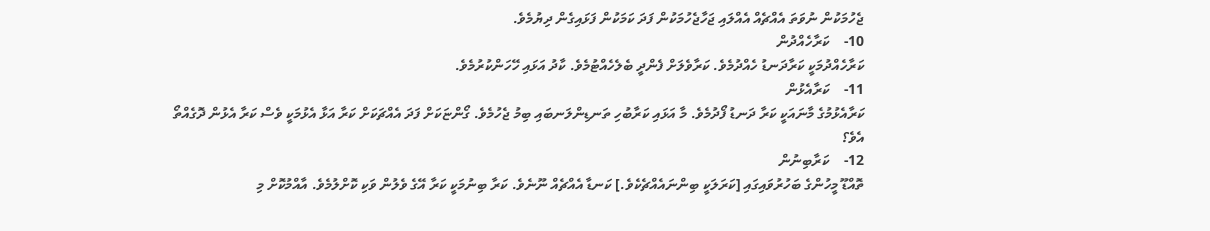ޖެހުމަކުން ނުވަތަ އެއްޗެއް އެއްލައި ޖަހާޖެހުމަކުން ފަދަ ކަމަކުން ފަޅައިގެން ދިޔުމެވެ.
10-    ކަރާހެއްދުން
ކަރާހެއްދުމަކީ ކަރާދަނޑު ހެއްދުމެވެ. ކަރާވެލަށް ފެންދީ ބެލެހެއްޓުމެވެ. ކާދު އަޅައި ހޭހަންކުރުމެވެ.
11-    ކަރާއެޅުން
ކަރާއެޅުމުގެ މާނައަކީ ކަރާ ދަނޑު ފޯދުމެވެ. މާ އަޅައި ކަރާބުހި ތަނޑިންލަނބައި ބިމު ޖެހުމެވެ. ގޯންޏަކަށް ފަދަ އެއްޗަކަށް ކަރާ އަޅާ އެޅުމަކީ ވެސް ކަރާ އެޅުން ދޮގެއްތޯ އެވެ؟
12-    ކަރާބިނުން
ތޮއްޑޫ މީހުންގެ ބަހުރުވައިގައި [ކަރަލަކީ ބިންނައެއްޗެކެވެ.] ކަނޑާ އެއްޗެއް ނޫނެވެ. ކަރާ ބިނުމަކީ ކަރާ އޭގެ ވެލުން ވަކި ކޮށްލުމެވެ. އާއްމުކޮށް މި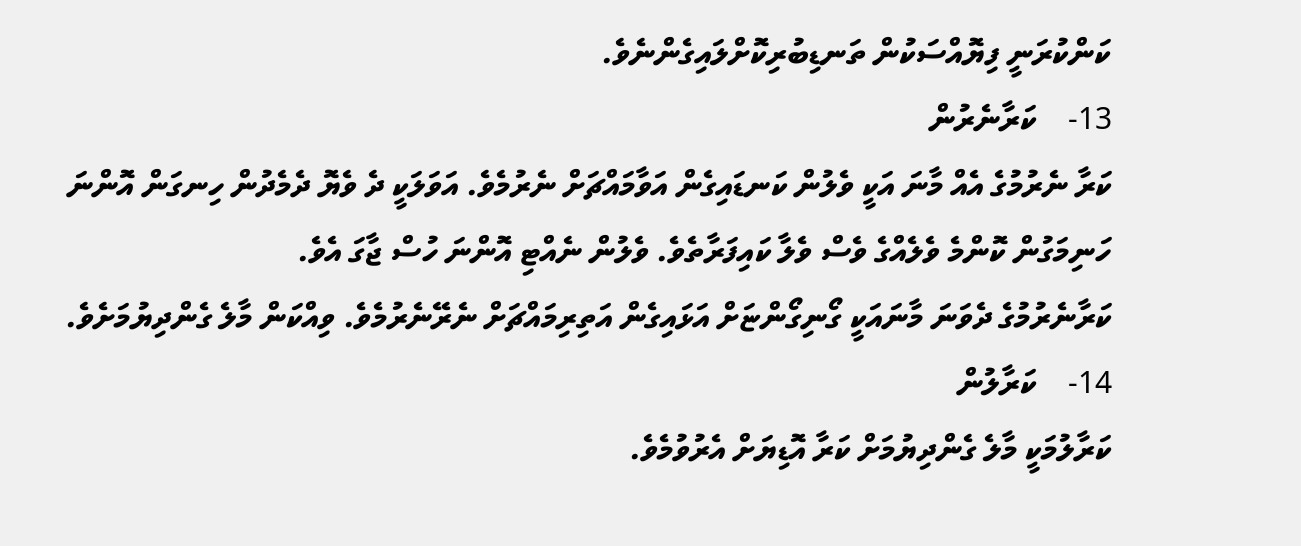ކަންކުރަނީ ފިޔޮއްސަކުން ތަނޑިބުރިކޮށްލައިގެންނެވެ.
13-    ކަރާނެރުން
ކަރާ ނެރުމުގެ އެއް މާނަ އަކީ ވެލުން ކަނޑައިގެން އަވާމައްޗަށް ނެރުމެވެ. އަވަލަކީ ދެ ވެޔޮ ދެމެދުން ހިނގަން އޮންނަ ހަނިމަގުން ކޮންމެ ވެލެއްގެ ވެސް ވެލާ ކައިފަރާތެވެ. ވެލުން ނެއްޓި އޮންނަ ހުސް ޖާގަ އެވެ.
ކަރާނެރުމުގެ ދެވަނަ މާނައަކީ ގޯނިގޯންޏަށް އަޅައިގެން އަތިރިމައްޗަށް ނެރޭނެރުމެވެ. ވިއްކަން މާލެ ގެންދިޔުމަށެވެ.
14-    ކަރާލުން
ކަރާލުމަކީ މާލެ ގެންދިޔުމަށް ކަރާ އޮޑިޔަށް އެރުވުމެވެ.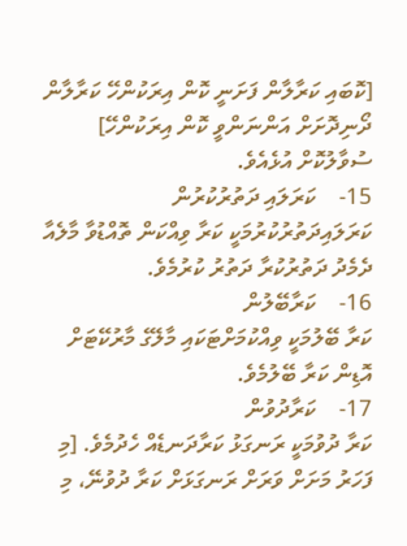[ކޮބައި ކަރާލާން ފަށަނީ ކޮން އިރަކުންހޭ ކަރާލާން ދޯނިދޮށަށް އަންނަންވީ ކޮން އިރަކުންހޭ] ސުވާލުކޮށް އުޅެއެވެ.
15-    ކަރަލައި ދަތުރުކުރުން
ކަރަލައިދަތުރުކުރުމަކީ ކަރާ ވިއްކަން ތޮއްޑުވާ މާލެއާ ދެމެދު ދަތުރުކުރާ ދަތުރު ކުރުމެވެ.
16-    ކަރާބޭލުން
ކަރާ ބޭލުމަކީ ވިއްކުމަށްޓަކައި މާލޭގެ މާރުކޭޓަށް އޮޑިން ކަރާ ބޭލުމެވެ.
17-    ކަރާދުވުން
ކަރާ ދުވުމަކީ ރަނގަޅު ކަރާދަނޑެއް ހެދުމެވެ. [މި ފަހަރު މަށަށް ވަރަށް ރަނގަޅަށް ކަރާ ދުވުނޭ، މި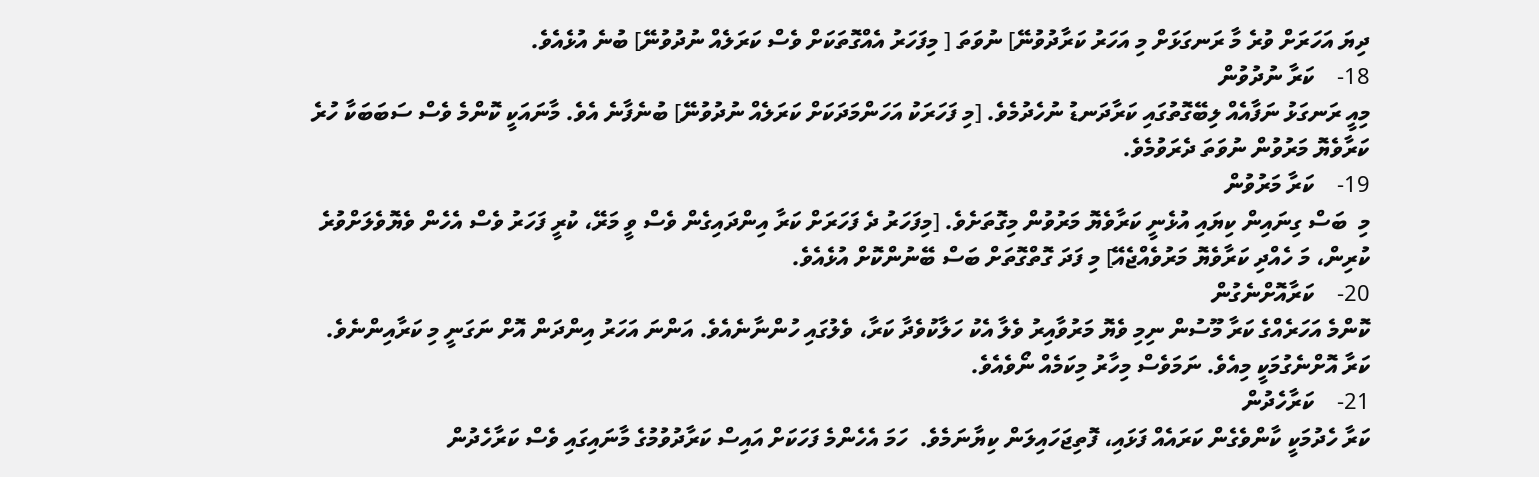ދިޔަ އަހަރަށް ވުރެ މާ ރަނގަޅަށް މި އަހަރު ކަރާދުވުނޭ] ނުވަތަ [ މިފަހަރު އެއްގޮތަކަށް ވެސް ކަރަލެއް ނުދުވުނޭ] ބުނެ އުޅެއެވެ.
18-    ކަރާ ނުދުވުން
މިއީ ރަނގަޅު ނަފާއެއް ލިބޭގޮތުގައި ކަރާދަނޑު ނުހެދުމެވެ. [މި ފަހަރަކު އަހަންމަދަކަށް ކަރަލެއް ނުދުވުނޭ] ބުނެފާނެ އެވެ. މާނައަކީ ކޮންމެ ވެސް ސަބަބަކާ ހުރެ ކަރާވެޔޮ މަރުވުން ނުވަތަ ދެރަވުމެވެ.
19-    ކަރާ މަރުވުން
މި  ބަސް ގިނައިން ކިޔައި އުޅެނީ ކަރާވެޔޮ މަރުވުން މިގޮތަށެވެ. [މިފަހަރު ދެ ފަހަރަށް ކަރާ އިންދައިގެން ވެސް ވީ މަރޭ، ކުރީ ފަހަރު ވެސް އެހެން ވެޔޮވެލަށްވުރެ ކުރިން، މަ ހެއްދި ކަރާވެޔޮ މަރުވެއްޖެއޭ] މި ފަދަ ގޮތްގޮތަށް ބަސް ބޭނުންކޮށް އުޅެއެވެ.
20-    ކަރާއޮށްނެގުން
ކޮންމެ އަހަރެއްގެ ކަރާ މޫސުން ނިމި ވެޔޮ މަރުވާއިރު ވެލާ އެކު ހަލާކުވެދާ ކަރާ، ވެލުގައި ހުންނާނެއެވެ. އަންނަ އަހަރު އިންދަން އޮށް ނަގަނީ މި ކަރާއިންނެވެ. ކަރާ އޮށްނެގުމަކީ މިއެވެ. ނަމަވެސް މިހާރު މިކަމެއް ނޯވެއެވެ.
21-    ކަރާހެދުން
ކަރާ ހެދުމަކީ ކާންވެގެން ކަރައެއް ފަޅައި، ފޮތިޖަހައިލަން ކިޔާނަމެވެ.  ހަމަ އެހެންމެ ފަހަކަށް އައިސް ކަރާދުވުމުގެ މާނައިގައި ވެސް ކަރާހެދުން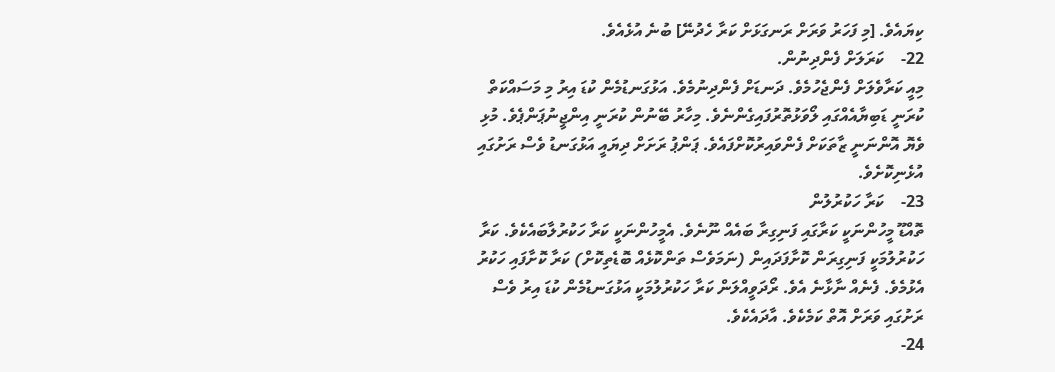ކިޔައެވެ. [މި ފަހަރު ވަރަށް ރަނގަޅަށް ކަރާ ހެދުނޭ] ބުނެ އުޅެއެވެ.
22-    ކަރަލަށް ފެންދިނުން.
މިއީ ކަރާވެލަށް ފެންޖެހުމެވެ. ދަނޑަށް ފެންދިނުމެވެ. އަޅުގަނޑުމެން ކުޑަ އިރު މި މަސައްކަތް ކުރަނީ ޑަބިޔާއެއްގައި ލޯވަޅުތޮރުފައިގެންނެވެ. މިހާރު ބޭނުން ކުރަނީ އިންޖީނުޕަންޕެވެ. މުޅި ވެޔޮ އޮންނަނީ ޒާތަކަށް ފެންވައިރުކޮށްފައެވެ. ޕަންޕު ރަށަށް ދިޔައީ އަޅުގަނޑު ވެސް ރަށުގައި އުޅެނިކޮށެވެ.
23-    ކަރާ ހަކުރުލުން
ތޮއްޑޫ މީހުންނަކީ ކަރާގައި ފަނިގިރާ ބައެއް ނޫނެވެ. އެމީހުންނަކީ ކަރާ ހަކުރުލާބައެކެވެ. ކަރާ ހަކުރުލުމަކީ ފަނިގިރަން ކޮށާފަދައިން (ނަމަވެސް ތަންކޮޅެއް ބޮޑެތިކޮށް) ކަރާ ކޮށާފައި ހަކުރު އެޅުމެވެ. ފެނެއް ނާޅާނެ އެވެ. ރޯދަވީއްލަން ކަރާ ހަކުރުލުމަކީ އަޅުގަނޑުމެން ކުޑަ އިރު ވެސް ރަށުގައި ވަރަށް އޮތް ކަމެކެވެ. އާދައެކެވެ.
24-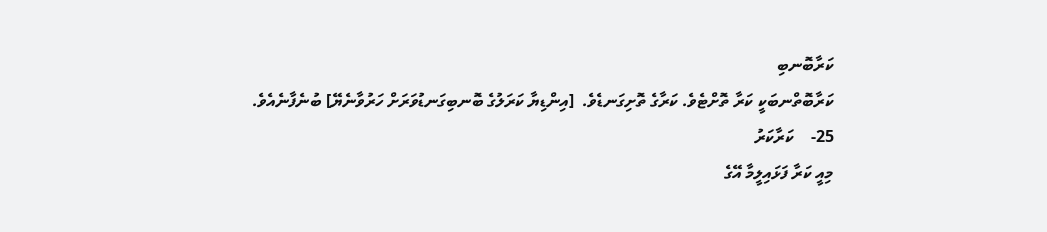ކަރާބޮނބި
ކަރާބޮތްނބަކީ ކަރާ ތޮށްޓެވެ. ކަރާގެ ތޮށިގަނޑެވެ.  [އިންޑިޔާ ކަރަލުގެ ބޮނބިގަނޑުވަރަށް ހަރުވާނެޔޭ] ބުނެފާނެއެވެ.
25-    ކަރާކަރު
މިއީ ކަރާ ފަޅައިލީމާ އޭގެ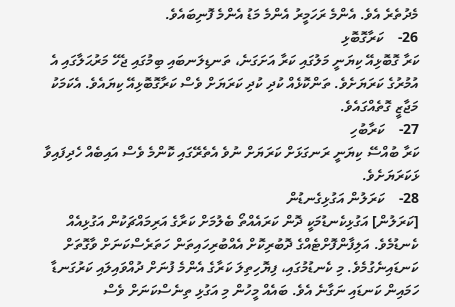މެދުތެރެ އެވެ. އެންމެ ރަހަމީރު އެންމެ މަޑު އެންމެ ފޮނިބައެވެ.
26-    ކަރާގޮބޮޅި
ކަރާ ގޮބޮޅިއޭ ކިޔަނީ މަލުގައި ކަރާ އަށަގަނެ، ތަނޑިލަނބައި ބިމުގައި ޖެހޭ މަރުޙަލާގައި އެ އުމުރުގެ ކަރަޔަށެވެ. ތަންކޮޅެއް ކުދި ކުދި ކަރަޔަށް ވެސް ކަރާގޮބޮޅިއޭ ކިޔައެވެ. އެކަމަކު މަޖާޒީ ގޮތެއްގައެވެ.
27-    ކަރާބުހި
ކަރާ ބުއްސޭ ކިޔަނީ ރަނގަޅަށް ކަރަޔަށް ނުވެ އެތެރޭގައި ކޮންމެ ވެސް އައިބެއް ހެދިފައިވާ ޅަކަރަޔަށެވެ.
28-    ކަރަލުން އަގުޅިގެނޑުން
[ކަރަލުން] އަގުޅިކެނޑުމަކީ ދޮން ކަރައެއްތޯ ބެލުމަށް ކަރާގެ އަރިމައްޗަކުން އަގުޅިއެއް ކެނޑުމެވެ. އަލިފާންފޮށްޓެއްގެ ދޮބުރިކޮށް އެއްބުރިހައިތަން ހަތަރެސްކަނަށް ވާގޮތަށް ކަނޑައިނެގުމެވެ. މި ކެނޑުމުގައި، ފިޔޮހިތިލަ ކަރާގެ އެންމެ ފުނަށް ދުއްވައިލައި ކަރުގަނޑާ ހަމައިން ކަނޑައި ނަގާނެ އެވެ. ބައެއް މީހުން މި އަގުޅި ތިނެސްކަނަށް ވެސް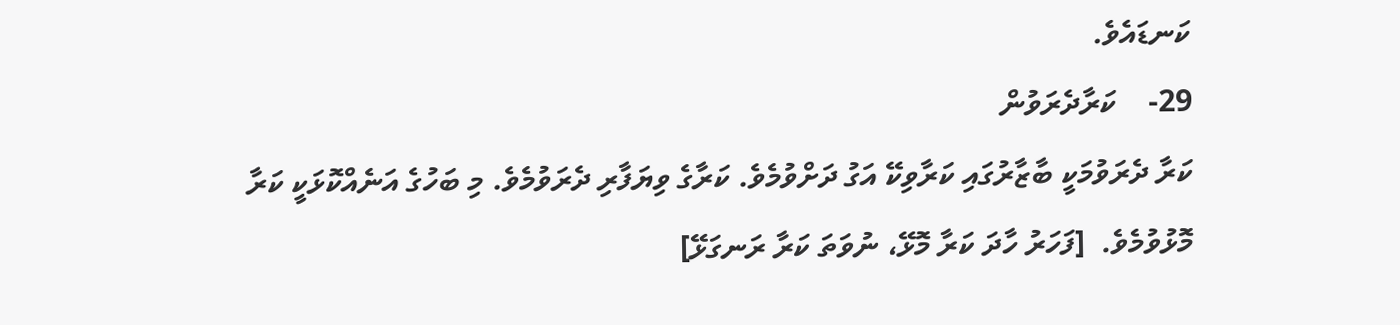ކަނޑައެވެ.
29-    ކަރާދެރަވުން
ކަރާ ދެރަވުމަކީ ބާޒާރުގައި ކަރާވިކޭ އަގު ދަށްވުމެވެ. ކަރާގެ ވިޔަފާރި ދެރަވުމެވެ. މި ބަހުގެ އަނެއްކޮޅަކީ ކަރާ މޮޅުވުމެވެ.  [ފަހަރު ހާދަ ކަރާ މޮޅޭ، ނުވަތަ ކަރާ ރަނގަޅޭ]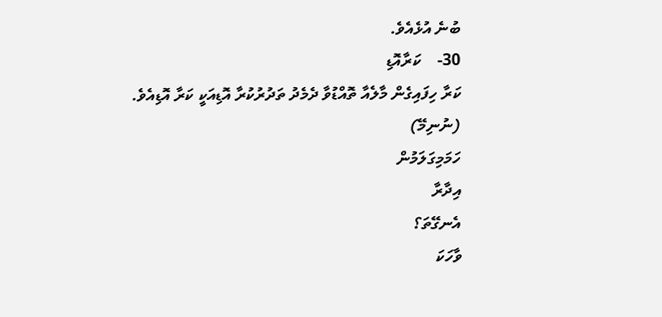ބުނެ އުޅެއެވެ.
30-    ކަރާއޮޑި
ކަރާ ހިފައިގެން މާލެއާ ތޮއްޑުވާ ދެމެދު ތަދުރުކުރާ އޮޑިއަކީ ކަރާ އޮޑިއެވެ.
(ނުނިމޭ)
ހަމަމިގަލަމުން
އިދާރާ
އެނގޭތަ؟
ވާހަކަ